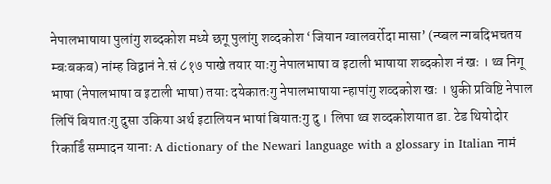नेपालभाषाया पुलांगु शब्दकोश मध्ये छगू पुलांगु शव्दकोश ‘जियान ग्वालवर्रोदा मासा’ (न्ष्बल न्गबदिभचतय म्बःबकब) नांम्ह विद्वानं ने.सं ८१७ पाखे तयार याःगु नेपालभाषा व इटाली भाषाया शब्दकोश नं खः । थ्व निगू भाषा (नेपालभाषा व इटाली भाषा) तयाः दयेकातःगु नेपालभाषाया न्हापांगु शव्दकोश खः । थुकी प्रविष्टि नेपाल लिपिं बियातःगु दुसा उकिया अर्थ इटालियन भाषां बियातःगु दु । लिपा थ्व शव्दकोशयात डा. टेड थियोदोर रिकार्डिं सम्पादन यानाः A dictionary of the Newari language with a glossary in Italian नामं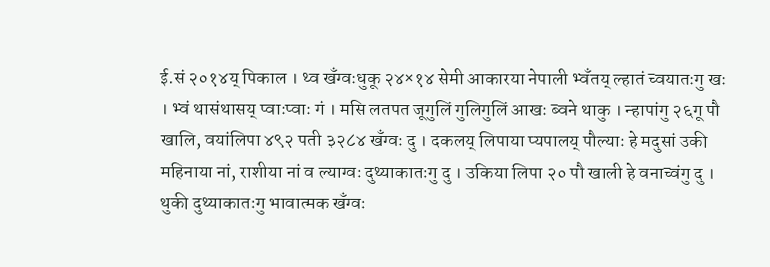ई.सं २०१४य् पिकाल । थ्व खँग्वःधुकू २४×१४ सेमी आकारया नेपाली भ्वँतय् ल्हातं च्वयातःगु खः । भ्वं थासंथासय् प्वाःप्वाः गं । मसि लतपत जूगुलिं गुलिगुलिं आखः ब्वने थाकु । न्हापांगु २६गू पौ खालि, वयांलिपा ४९२ पती ३२८४ खँग्वः दु । दकलय् लिपाया प्यपालय् पौल्याः हे मदुसां उकी महिनाया नां, राशीया नां व ल्याग्वः दुथ्याकातःगु दु । उकिया लिपा २० पौ खाली हे वनाच्वंगु दु । थुकी दुथ्याकातःगु भावात्मक खँग्वः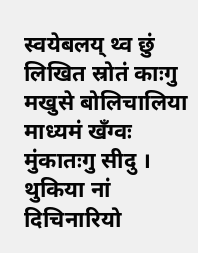स्वयेबलय् थ्व छुं लिखित स्रोतं काःगु मखुसे बोलिचालिया माध्यमं खँग्वः मुंकातःगु सीदु । थुकिया नां दिचिनारियो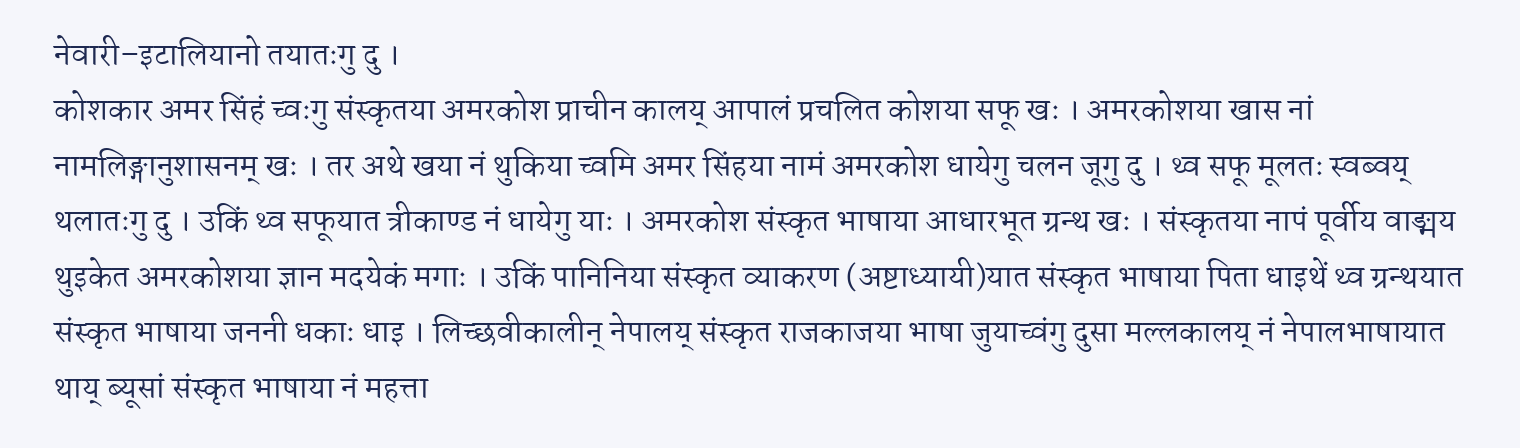नेवारी–इटालियानो तयातःगु दु ।
कोशकार अमर सिंहं च्वःगु संस्कृतया अमरकोश प्राचीन कालय् आपालं प्रचलित कोशया सफू खः । अमरकोशया खास नां नामलिङ्गानुशासनम् खः । तर अथे खया नं थुकिया च्वमि अमर सिंहया नामं अमरकोश धायेगु चलन जूगु दु । थ्व सफू मूलतः स्वब्वय् थलातःगु दु । उकिं थ्व सफूयात त्रीकाण्ड नं धायेगु याः । अमरकोश संस्कृत भाषाया आधारभूत ग्रन्थ खः । संस्कृतया नापं पूर्वीय वाङ्मय थुइकेत अमरकोशया ज्ञान मदयेकं मगाः । उकिं पानिनिया संस्कृत व्याकरण (अष्टाध्यायी)यात संस्कृत भाषाया पिता धाइथें थ्व ग्रन्थयात संस्कृत भाषाया जननी धकाः धाइ । लिच्छवीकालीन् नेपालय् संस्कृत राजकाजया भाषा जुयाच्वंगु दुसा मल्लकालय् नं नेपालभाषायात थाय् ब्यूसां संस्कृत भाषाया नं महत्ता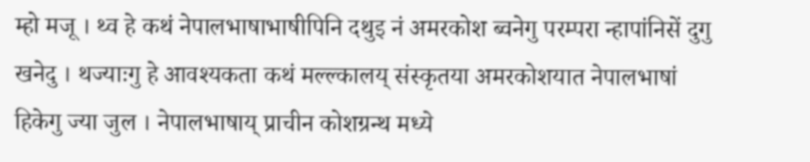म्हो मजू । थ्व हे कथं नेपालभाषाभाषीपिनि दथुइ नं अमरकोश ब्वनेगु परम्परा न्हापांनिसें दुगु खनेदु । थज्याःगु हे आवश्यकता कथं मल्ल्कालय् संस्कृतया अमरकोशयात नेपालभाषां हिकेगु ज्या जुल । नेपालभाषाय् प्राचीन कोशग्रन्थ मध्ये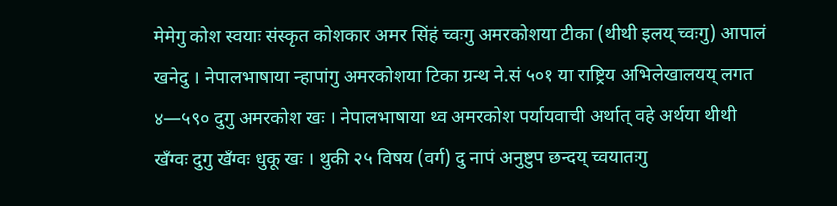मेमेगु कोश स्वयाः संस्कृत कोशकार अमर सिंहं च्वःगु अमरकोशया टीका (थीथी इलय् च्वःगु) आपालं खनेदु । नेपालभाषाया न्हापांगु अमरकोशया टिका ग्रन्थ ने.सं ५०१ या राष्ट्रिय अभिलेखालयय् लगत ४—५९० दुगु अमरकोश खः । नेपालभाषाया थ्व अमरकोश पर्यायवाची अर्थात् वहे अर्थया थीथी खँग्वः दुगु खँग्वः धुकू खः । थुकी २५ विषय (वर्ग) दु नापं अनुष्टुप छन्दय् च्वयातःगु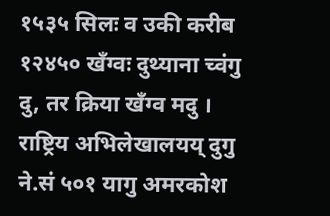१५३५ सिलः व उकी करीब १२४५० खँग्वः दुथ्याना च्वंगु दु, तर क्रिया खँग्व मदु । राष्ट्रिय अभिलेखालयय् दुगु ने.सं ५०१ यागु अमरकोश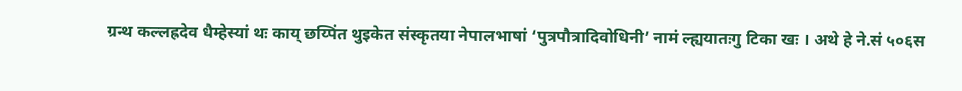ग्रन्थ कल्लह्रदेव धैम्हेस्यां थः काय् छय्पिंत थुइकेत संस्कृतया नेपालभाषां ‘पुत्रपौत्रादिवोधिनी’ नामं ल्ह्ययातःगु टिका खः । अथे हे ने.सं ५०६स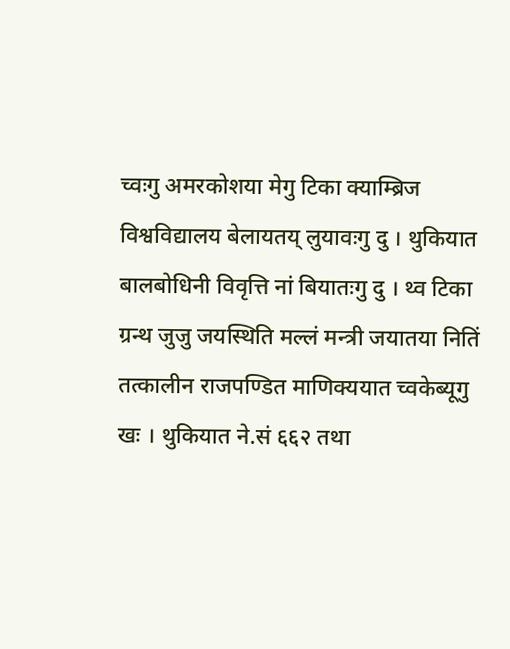च्वःगु अमरकोशया मेगु टिका क्याम्ब्रिज विश्वविद्यालय बेलायतय् लुयावःगु दु । थुकियात बालबोधिनी विवृत्ति नां बियातःगु दु । थ्व टिका ग्रन्थ जुजु जयस्थिति मल्लं मन्त्री जयातया नितिं तत्कालीन राजपण्डित माणिक्ययात च्वकेब्यूगु खः । थुकियात ने.सं ६६२ तथा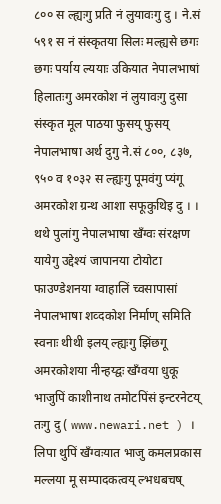८०० स ल्ह्यःगु प्रति नं लुयावःगु दु । ने.सं ५९१ स नं संस्कृतया सिलः मल्ह्यसे छगः छगः पर्याय ल्ययाः उकियात नेपालभाषां हिलातःगु अमरकोश नं लुयावःगु दुसा संस्कृत मूल पाठया फुसय् फुसय् नेपालभाषा अर्थ दुगु ने.सं ८००, ८३७, ९५० व १०३२ स ल्ह्यःगु पूमवंगु प्यंगू अमरकोश ग्रन्थ आशा सफूकुथिइ दु । । थथे पुलांगु नेपालभाषा खँग्वः संरक्षण यायेगु उद्देश्यं जापानया टोयोटा फाउण्डेशनया ग्वाहालिं च्वसापासां नेपालभाषा शव्दकोश निर्माण् समिति स्वनाः थीथी इलय् ल्ह्यःगु झिंछगू अमरकोशया नीन्हय्द्वः खँग्वया धुकू भाजुपिं काशीनाथ तमोटपिंसं इन्टरनेटय् तःगु दु ( www.newari.net ) । लिपा थुपिं खँग्वःयात भाजु कमलप्रकास मल्लया मू सम्पादकत्वय् ल्भधबचष्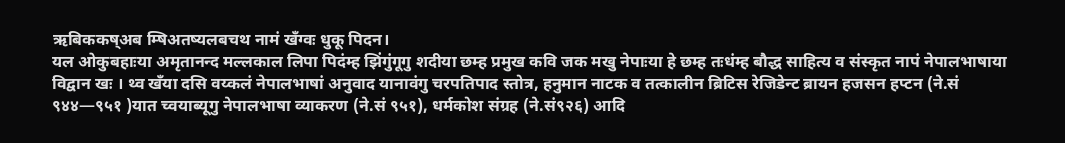ऋबिककष्अब म्षिअतष्यलबचथ नामं खँग्वः धुकू पिदन।
यल ओकुबहाःया अमृतानन्द मल्लकाल लिपा पिदंम्ह झिंगुंगूगु शदीया छम्ह प्रमुख कवि जक मखु नेपाःया हे छम्ह तःधंम्ह बौद्ध साहित्य व संस्कृत नापं नेपालभाषाया विद्वान खः । थ्व खँया दसि वय्कलं नेपालभाषां अनुवाद यानावंगु चरपतिपाद स्तोत्र, हनुमान नाटक व तत्कालीन ब्रिटिस रेजिडेन्ट ब्रायन हजसन हप्टन (ने.सं ९४४—९५१ )यात च्वयाब्यूगु नेपालभाषा व्याकरण (ने.सं ९५१), धर्मकोश संग्रह (ने.सं९२६) आदि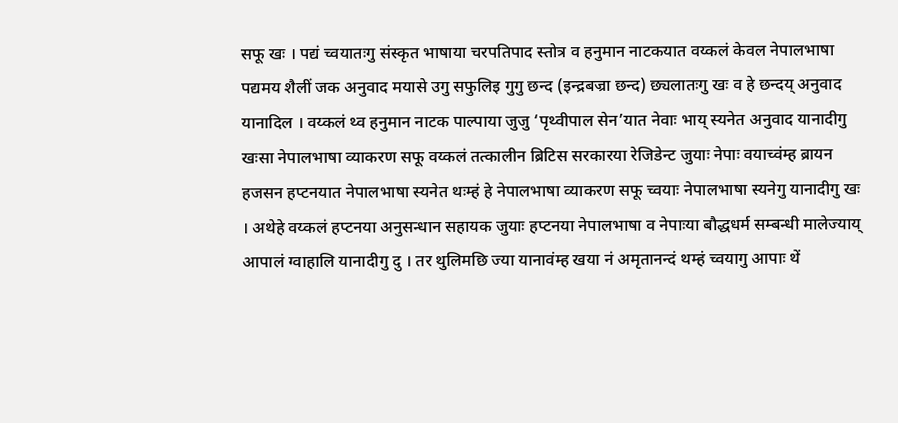सफू खः । पद्यं च्वयातःगु संस्कृत भाषाया चरपतिपाद स्तोत्र व हनुमान नाटकयात वय्कलं केवल नेपालभाषा पद्यमय शैलीं जक अनुवाद मयासे उगु सफुलिइ गुगु छन्द (इन्द्रबज्रा छन्द) छ्यलातःगु खः व हे छन्दय् अनुवाद यानादिल । वय्कलं थ्व हनुमान नाटक पाल्पाया जुजु ‘पृथ्वीपाल सेन’यात नेवाः भाय् स्यनेत अनुवाद यानादीगु खःसा नेपालभाषा व्याकरण सफू वय्कलं तत्कालीन ब्रिटिस सरकारया रेजिडेन्ट जुयाः नेपाः वयाच्वंम्ह ब्रायन हजसन हप्टनयात नेपालभाषा स्यनेत थःम्हं हे नेपालभाषा व्याकरण सफू च्वयाः नेपालभाषा स्यनेगु यानादीगु खः । अथेहे वय्कलं हप्टनया अनुसन्धान सहायक जुयाः हप्टनया नेपालभाषा व नेपाःया बौद्धधर्म सम्बन्धी मालेज्याय् आपालं ग्वाहालि यानादीगु दु । तर थुलिमछि ज्या यानावंम्ह खया नं अमृतानन्दं थम्हं च्वयागु आपाः थें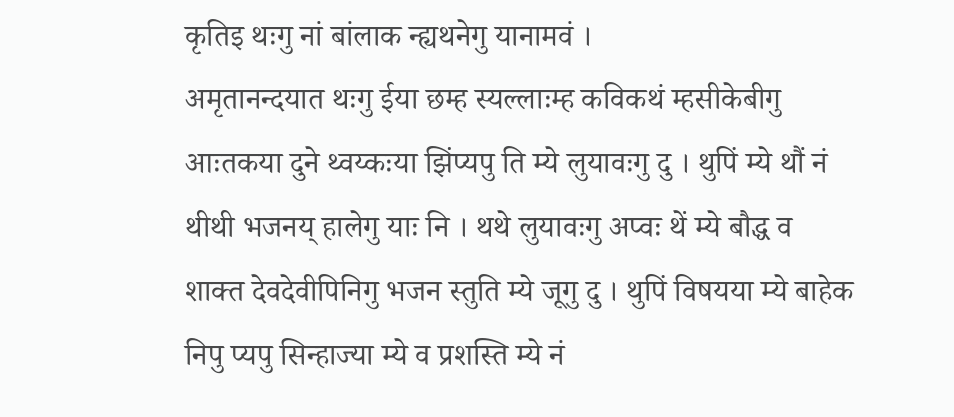कृतिइ थःगु नां बांलाक न्ह्यथनेगु यानामवं ।
अमृतानन्दयात थःगु ईया छम्ह स्यल्लाःम्ह कविकथं म्हसीकेबीगु आःतकया दुने थ्वय्कःया झिंप्यपु ति म्ये लुयावःगु दु । थुपिं म्ये थौं नं थीथी भजनय् हालेगु याः नि । थथे लुयावःगु अप्वः थें म्ये बौद्ध व शाक्त देवदेवीपिनिगु भजन स्तुति म्ये जूगु दु । थुपिं विषयया म्ये बाहेक निपु प्यपु सिन्हाज्या म्ये व प्रशस्ति म्ये नं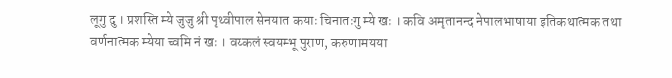लूगु दु । प्रशस्ति म्ये जुजु श्री पृथ्वीपाल सेनयात कयाः चिनातःगु म्ये खः । कवि अमृतानन्द नेपालभाषाया इतिकथात्मक तथा वर्णनात्मक म्येया च्वमि नं खः । वय्कलं स्वयम्भू पुराण, करुणामयया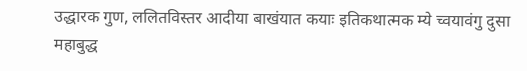उद्धारक गुण, ललितविस्तर आदीया बाखंयात कयाः इतिकथात्मक म्ये च्वयावंगु दुसा महाबुद्ध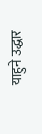याहुने उद्धार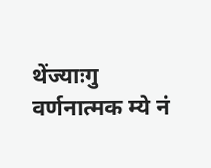थेंज्याःगु वर्णनात्मक म्ये नं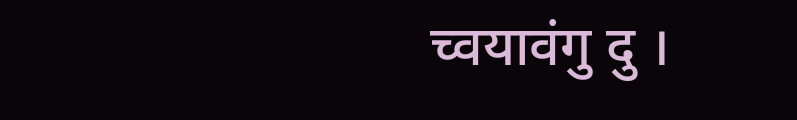च्वयावंगु दु ।